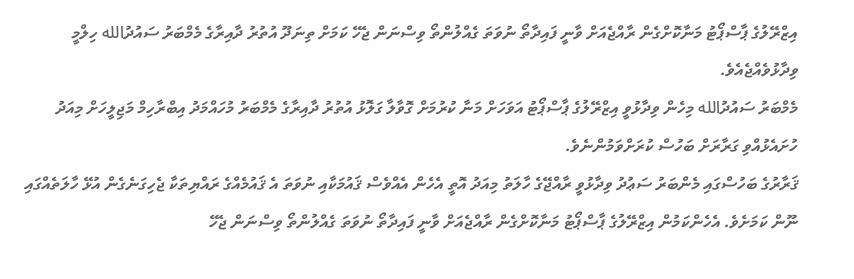އިޒްރޭލުގެ ޕާސްޕޯޓު މަނާކޮށްގެން ރާއްޖެއަށް ވާނީ ފައިދާތޯ ނުވަތަ ގެއްލުންތޯ ވިސްނަން ޖެހޭ ކަމަށް ތިނަދޫ އުތުރު ދާއިރާގެ މެމްބަރު ސައުދުالله ހިލްމީ ވިދާޅުވެއްޖެއެވެ.
މެމްބަރު ސައުދުالله މިހެން ވިދާޅުވީ އިޒްރޭލުގެ ޕާސްޕޯޓު އަވަހަށް މަނާ ކުރުމަށް ގޮވާލާ ގަލޮޅު އުތުރު ދާއިރާގެ މެމްބަރު މުހައްމަދު އިބްރާހިމް މަޖިލީހަށް މިއަދު ހުށައެޅުއްވި ގަރާރަށް ބަހުސް ކުރަށްވަމުންނެވެ.
ޤަރާރުގެ ބަހުސްގައި މެންބަރު ސަޢުދު ވިދާޅުވީ ރާއްޖޭގެ ހާލަތު މިއަދު އޮތީ އެހެން އެއްވެސް ޤައުމަކާއި ނުވަތަ އެ ޤައުމެއްގެ ރައްޔިތަކާ ޖެހިގަނެގެން އުޅޭ ހާލަތެއްގައި ނޫން ކަމަށެވެ. އެހެންކަމުން އިޒްރޭލުގެ ޕާސްޕޯޓު މަނާކޮށްގެން ރާއްޖެއަށް ވާނީ ފައިދާތޯ ނުވަތަ ގެއްލުންތޯ ވިސްނަން ޖެހޭ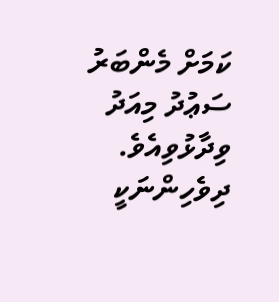ކަމަށް މެންބަރު ސަޢުދު މިއަދު ވިދާޅުވިއެވެ.
ދިވެހިންނަކީ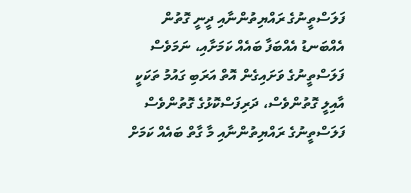ފަލަސްތީނުގެ ރައްޔިތުންނާއި ދީނީ ގޮތުން އެއްބަނޑު އެއްބަފާ ބައެއް ކަމަށާއި، ނަމަވެސް ފަލަސްތީނުގެ ވަށައިގެން އޮތް އަރަބި ގައުމު ތަކަކީ އާއިލީ ގޮތުންވެސް، ދަރިފަސްކޮޅުގެ ގޮތުންވެސް ފަލަސްތީނުގެ ރައްޔިތުންނާއި މާ ގާތް ބައެއް ކަމަށް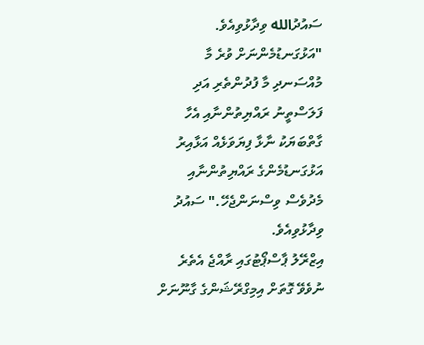ސައުދުالله ވިދާޅުވިއެވެ.
"އަޅުގަނޑުމެންނަށް ވުރެ މާ މުއްސަނދި މާ ފުދުންތެރި އަދި ފަލަސްތީނު ރައްޔިތުންނާއި އެހާ ގާތްބަޔަކު ނާޅާ ފިޔަވަޅެއް އަޅާއިރު އަޅުގަނޑުމެންގެ ރައްޔިތުންނާއި މެދުވެސް ވިސްނަންޖެހޭ." ސައުދު ވިދާޅުވިއެވެ.
އިޒްރޭލު ޕާސްޕޯޓުގައި ރާއްޖެ އެތެރެ ނުވެވޭ ގޮތަށް އިމިގްރޭޝަންގެ ގާނޫނަށް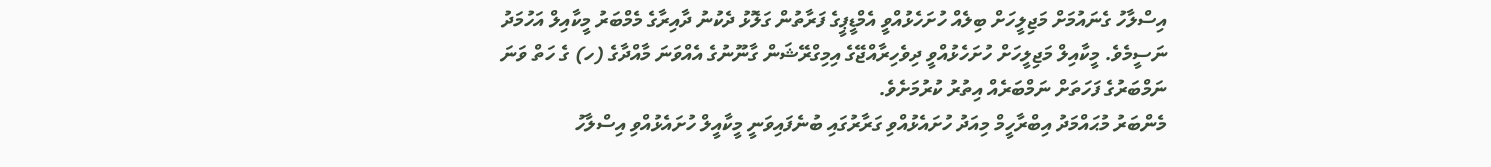އިސްލާހު ގެނައުމަށް މަޖިލީހަށް ބިލެއް ހުށަހެޅުއްވީ އެމްޑީޕީގެ ފަރާތުން ގަލޮޅު ދެކުނު ދާއިރާގެ މެމްބަރު މީކާއިލް އަހުމަދު ނަސީމެވެ. މީކާއިލް މަޖިލީހަށް ހުށަހެޅުއްވީ ދިވެހިރާއްޖޭގެ އިމިގްރޭޝަން ގާނޫނުގެ އެއްވަނަ މާއްދާގެ (ހ) ގެ ހަތް ވަނަ ނަމްބަރުގެ ފަހަތަށް ނަމްބަރެއް އިތުރު ކުރުމަށެވެ.
މެންބަރު މުޙައްމަދު އިބްރާހީމް މިއަދު ހުށައެޅުއްވި ގަރާރުގައި ބުނެފައިވަނީ މީކާއީލް ހުށައެޅުއްވި އިސްލާހު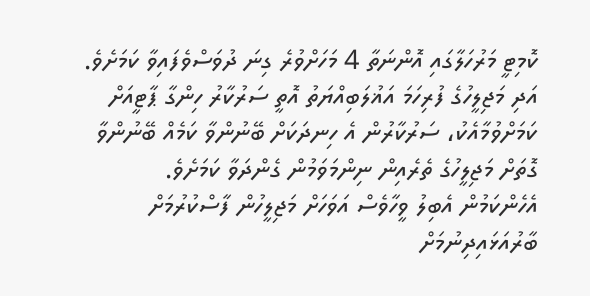ކޮމިޓީ މަރުހަލާގައި އޮންނަތާ 4 މަހަށްވުރެ ގިނަ ދުވަސްވެފައިވާ ކަމަށެވެ. އަދި މަޖިލީހުގެ ފުރިހަމަ އަޣުލަބިއްޔަތު އޮތީ ސަރުކާރު ހިންގާ ޕާޓީއަށް ކަމަށްވުމާއެކު، ސަރުކާރުން އެ ހިނދަކަށް ބޭނުންވާ ކަމެއް ބޭނުންވާ ގޮތަށް މަޖިލީހުގެ ތެރެއިން ނިންމަވަމުން ގެންދަވާ ކަމަށެވެ.
އެހެންކަމުން އެބިލު ވީހާވެސް އަވަހަށް މަޖިލީހުން ފާސްކުރުމަށް ބާރުއަޅައިދިނުމަށް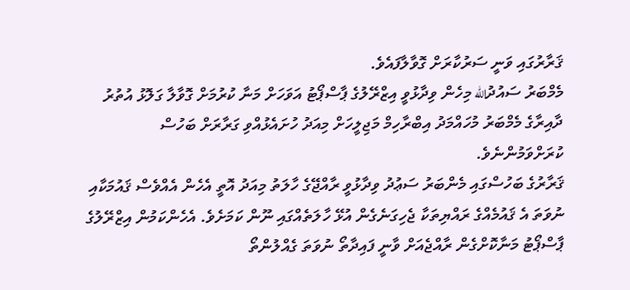ޤަރާރުގައި ވަނީ ސަރުކާރަށް ގޮވާލާފައެވެ.
މެމްބަރު ސައުދުالله މިހެން ވިދާޅުވީ އިޒްރޭލުގެ ޕާސްޕޯޓު އަވަހަށް މަނާ ކުރުމަށް ގޮވާލާ ގަލޮޅު އުތުރު ދާއިރާގެ މެމްބަރު މުހައްމަދު އިބްރާހިމް މަޖިލީހަށް މިއަދު ހުށައެޅުއްވި ގަރާރަށް ބަހުސް ކުރަށްވަމުންނެވެ.
ޤަރާރުގެ ބަހުސްގައި މެންބަރު ސަޢުދު ވިދާޅުވީ ރާއްޖޭގެ ހާލަތު މިއަދު އޮތީ އެހެން އެއްވެސް ޤައުމަކާއި ނުވަތަ އެ ޤައުމެއްގެ ރައްޔިތަކާ ޖެހިގަނެގެން އުޅޭ ހާލަތެއްގައި ނޫން ކަމަށެވެ. އެހެންކަމުން އިޒްރޭލުގެ ޕާސްޕޯޓު މަނާކޮށްގެން ރާއްޖެއަށް ވާނީ ފައިދާތޯ ނުވަތަ ގެއްލުންތޯ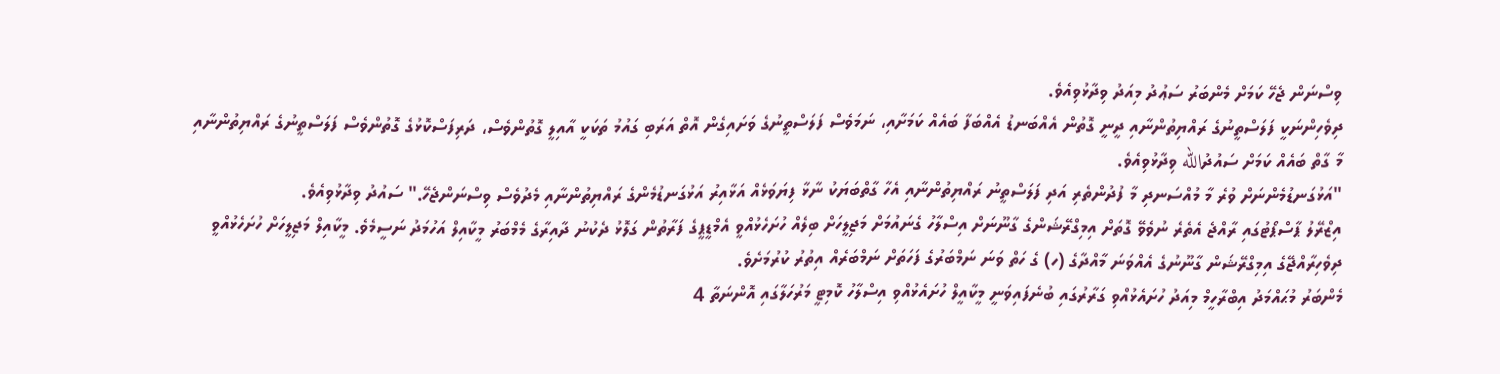ވިސްނަން ޖެހޭ ކަމަށް މެންބަރު ސަޢުދު މިއަދު ވިދާޅުވިއެވެ.
ދިވެހިންނަކީ ފަލަސްތީނުގެ ރައްޔިތުންނާއި ދީނީ ގޮތުން އެއްބަނޑު އެއްބަފާ ބައެއް ކަމަށާއި، ނަމަވެސް ފަލަސްތީނުގެ ވަށައިގެން އޮތް އަރަބި ގައުމު ތަކަކީ އާއިލީ ގޮތުންވެސް، ދަރިފަސްކޮޅުގެ ގޮތުންވެސް ފަލަސްތީނުގެ ރައްޔިތުންނާއި މާ ގާތް ބައެއް ކަމަށް ސައުދުالله ވިދާޅުވިއެވެ.
"އަޅުގަނޑުމެންނަށް ވުރެ މާ މުއްސަނދި މާ ފުދުންތެރި އަދި ފަލަސްތީނު ރައްޔިތުންނާއި އެހާ ގާތްބަޔަކު ނާޅާ ފިޔަވަޅެއް އަޅާއިރު އަޅުގަނޑުމެންގެ ރައްޔިތުންނާއި މެދުވެސް ވިސްނަންޖެހޭ." ސައުދު ވިދާޅުވިއެވެ.
އިޒްރޭލު ޕާސްޕޯޓުގައި ރާއްޖެ އެތެރެ ނުވެވޭ ގޮތަށް އިމިގްރޭޝަންގެ ގާނޫނަށް އިސްލާހު ގެނައުމަށް މަޖިލީހަށް ބިލެއް ހުށަހެޅުއްވީ އެމްޑީޕީގެ ފަރާތުން ގަލޮޅު ދެކުނު ދާއިރާގެ މެމްބަރު މީކާއިލް އަހުމަދު ނަސީމެވެ. މީކާއިލް މަޖިލީހަށް ހުށަހެޅުއްވީ ދިވެހިރާއްޖޭގެ އިމިގްރޭޝަން ގާނޫނުގެ އެއްވަނަ މާއްދާގެ (ހ) ގެ ހަތް ވަނަ ނަމްބަރުގެ ފަހަތަށް ނަމްބަރެއް އިތުރު ކުރުމަށެވެ.
މެންބަރު މުޙައްމަދު އިބްރާހީމް މިއަދު ހުށައެޅުއްވި ގަރާރުގައި ބުނެފައިވަނީ މީކާއީލް ހުށައެޅުއްވި އިސްލާހު ކޮމިޓީ މަރުހަލާގައި އޮންނަތާ 4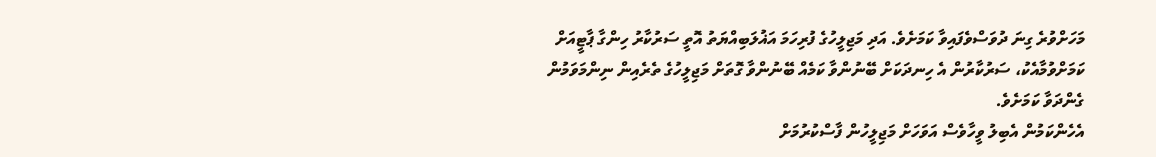މަހަށްވުރެ ގިނަ ދުވަސްވެފައިވާ ކަމަށެވެ. އަދި މަޖިލީހުގެ ފުރިހަމަ އަޣުލަބިއްޔަތު އޮތީ ސަރުކާރު ހިންގާ ޕާޓީއަށް ކަމަށްވުމާއެކު، ސަރުކާރުން އެ ހިނދަކަށް ބޭނުންވާ ކަމެއް ބޭނުންވާ ގޮތަށް މަޖިލީހުގެ ތެރެއިން ނިންމަވަމުން ގެންދަވާ ކަމަށެވެ.
އެހެންކަމުން އެބިލު ވީހާވެސް އަވަހަށް މަޖިލީހުން ފާސްކުރުމަށް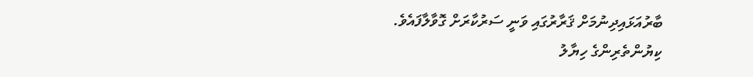ބާރުއަޅައިދިނުމަށް ޤަރާރުގައި ވަނީ ސަރުކާރަށް ގޮވާލާފައެވެ.
ކިޔުންތެރިންގެ ހިޔާލު